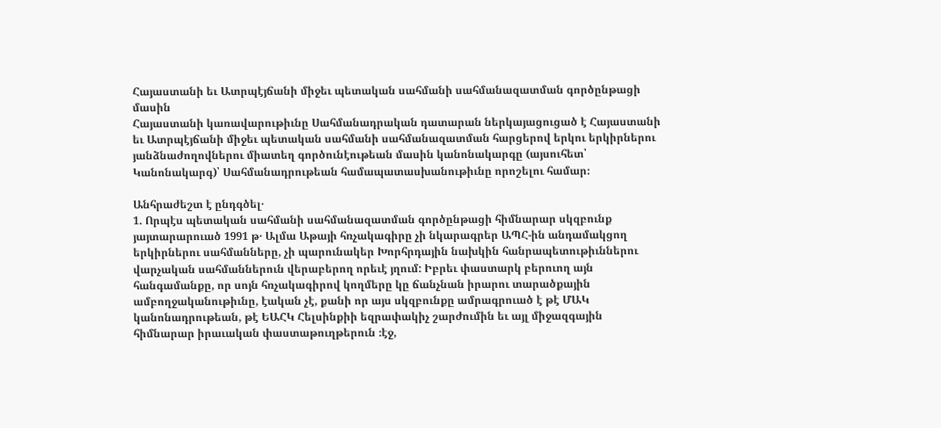Հայաստանի եւ Ատրպէյճանի միջեւ պետական սահմանի սահմանազատման գործընթացի մասին
Հայաստանի կառավարութիւնը Սահմանադրական դատարան ներկայացուցած է Հայաստանի եւ Ատրպէյճանի միջեւ պետական սահմանի սահմանազատման հարցերով երկու երկիրներու յանձնաժողովներու միատեղ գործունէութեան մասին կանոնակարգը (այսուհետ՝ Կանոնակարգ)՝ Սահմանադրութեան համապատասխանութիւնը որոշելու համար։

Անհրաժեշտ է ընդգծել․
1. Որպէս պետական սահմանի սահմանազատման գործընթացի հիմնարար սկզբունք յայտարարուած 1991 թ․ Ալմա Աթայի հռչակագիրը չի նկարագրեր ԱՊՀ-ին անդամակցող երկիրներու սահմանները, չի պարունակեր Խորհրդային նախկին հանրապետութիւններու վարչական սահմաններուն վերաբերող որեւէ յղում: Իբրեւ փաստարկ բերուող այն հանգամանքը, որ սոյն հռչակագիրով կողմերը կը ճանչնան իրարու տարածքային ամբողջականութիւնը, էական չէ, քանի որ այս սկզբունքը ամրագրուած է թէ ՄԱԿ կանոնադրութեան, թէ ԵԱՀԿ Հելսինքիի եզրափակիչ շարժումին եւ այլ միջազգային հիմնարար իրաւական փաստաթուղթերուն ։էջ,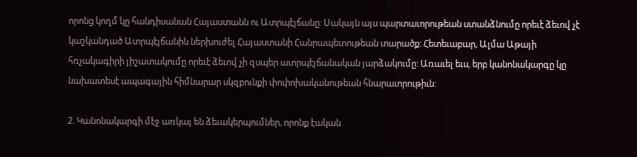որոնց կողմ կը հանդիսանան Հայաստանն ու Ատրպէյճանը: Սակայն այս պարտաւորութեան ստանձնումը որեւէ ձեւով չէ կաշկանդած Ատրպէյճանին ներխուժել Հայաստանի Հանրապետութեան տարածք: Հետեւաբար, Ալմա Աթայի հռչակագիրի յիշատակումը որեւէ ձեւով չի զսպեր ատրպէյճանական յարձակումը: Առաւել եւս, երբ կանոնակարգը կը նախատեսէ ապագային հիմնարար սկզբունքի փոփոխականութեան հնարաւորութիւն:

2. Կանոնակարգի մէջ առկայ են ձեւակերպումներ, որոնք էական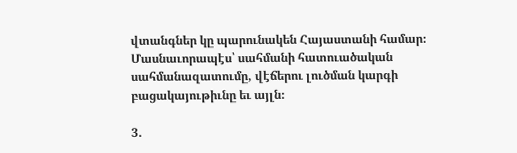վտանգներ կը պարունակեն Հայաստանի համար։ Մասնաւորապէս՝ սահմանի հատուածական սահմանազատումը, վէճերու լուծման կարգի բացակայութիւնը եւ այլն։

3.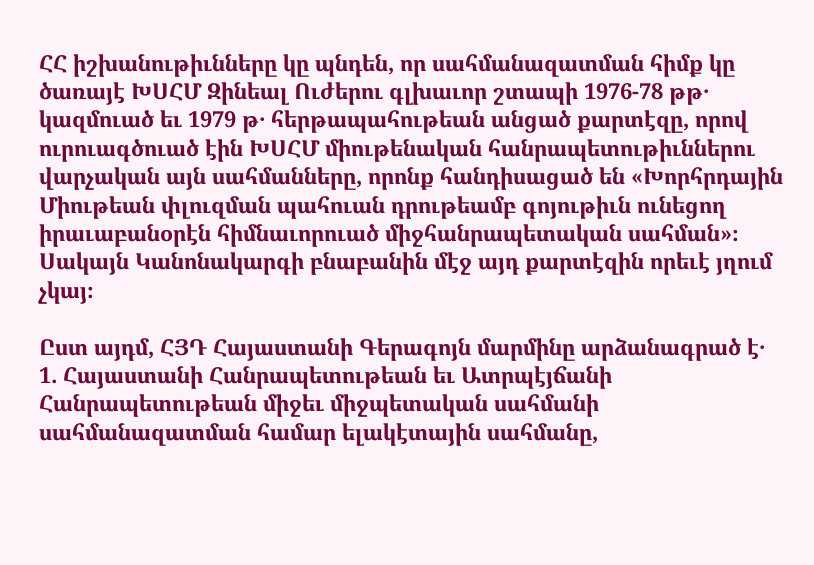ՀՀ իշխանութիւնները կը պնդեն, որ սահմանազատման հիմք կը ծառայէ ԽՍՀՄ Զինեալ Ուժերու գլխաւոր շտապի 1976-78 թթ․ կազմուած եւ 1979 թ․ հերթապահութեան անցած քարտէզը, որով ուրուագծուած էին ԽՍՀՄ միութենական հանրապետութիւններու վարչական այն սահմանները, որոնք հանդիսացած են «Խորհրդային Միութեան փլուզման պահուան դրութեամբ գոյութիւն ունեցող իրաւաբանօրէն հիմնաւորուած միջհանրապետական սահման»։ Սակայն Կանոնակարգի բնաբանին մէջ այդ քարտէզին որեւէ յղում չկայ։

Ըստ այդմ, ՀՅԴ Հայաստանի Գերագոյն մարմինը արձանագրած է․
1. Հայաստանի Հանրապետութեան եւ Ատրպէյճանի Հանրապետութեան միջեւ միջպետական սահմանի սահմանազատման համար ելակէտային սահմանը,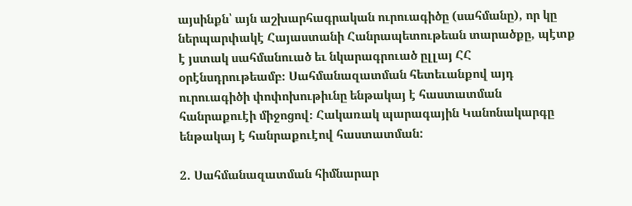այսինքն՝ այն աշխարհագրական ուրուագիծը (սահմանը), որ կը ներպարփակէ Հայաստանի Հանրապետութեան տարածքը, պէտք է յստակ սահմանուած եւ նկարագրուած ըլլայ ՀՀ օրէնսդրութեամբ։ Սահմանազատման հետեւանքով այդ ուրուագիծի փոփոխութիւնը ենթակայ է հաստատման հանրաքուէի միջոցով։ Հակառակ պարագային Կանոնակարգը ենթակայ է հանրաքուէով հաստատման:

2. Սահմանազատման հիմնարար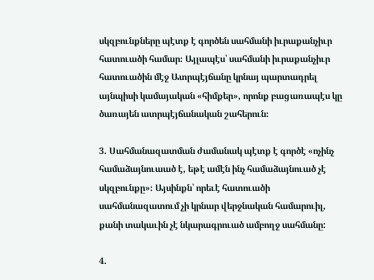սկզբունքները պէտք է գործեն սահմանի իւրաքանչիւր հատուածի համար։ Այլապէս՝ սահմանի իւրաքանչիւր հատուածին մէջ Ատրպէյճանը կրնայ պարտադրել այնպիսի կամայական «հիմքեր», որոնք բացառապէս կը ծառայեն ատրպէյճանական շահերուն։

3. Սահմանազատման ժամանակ պէտք է գործէ «ոչինչ համաձայնուաած է, եթէ ամէն ինչ համաձայնուած չէ սկզբունքը»։ Այսինքն՝ որեւէ հատուածի սահմանազատում չի կրնար վերջնական համարուիլ, քանի տակաւին չէ նկարագրուած ամբողջ սահմանը:

4.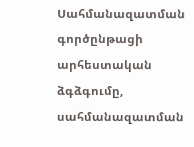Սահմանազատման գործընթացի արհեստական ձգձգումը, սահմանազատման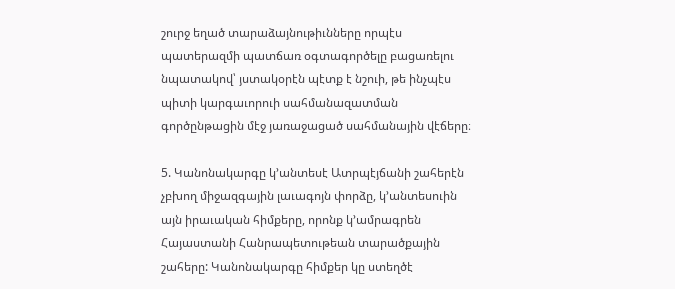շուրջ եղած տարաձայնութիւնները որպէս պատերազմի պատճառ օգտագործելը բացառելու նպատակով՝ յստակօրէն պէտք է նշուի, թե ինչպէս պիտի կարգաւորուի սահմանազատման գործընթացին մէջ յառաջացած սահմանային վէճերը։

5. Կանոնակարգը կ’անտեսէ Ատրպէյճանի շահերէն չբխող միջազգային լաւագոյն փորձը, կ’անտեսուին այն իրաւական հիմքերը, որոնք կ’ամրագրեն Հայաստանի Հանրապետութեան տարածքային շահերը: Կանոնակարգը հիմքեր կը ստեղծէ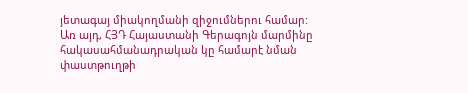յետագայ միակողմանի զիջումներու համար:
Առ այդ, ՀՅԴ Հայաստանի Գերագոյն մարմինը հակասահմանադրական կը համարէ նման փաստթուղթի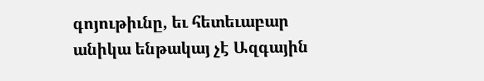գոյութիւնը, եւ հետեւաբար անիկա ենթակայ չէ Ազգային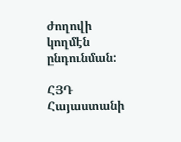ժողովի կողմէն ընդունման:

ՀՅԴ Հայաստանի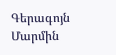Գերագոյն Մարմին